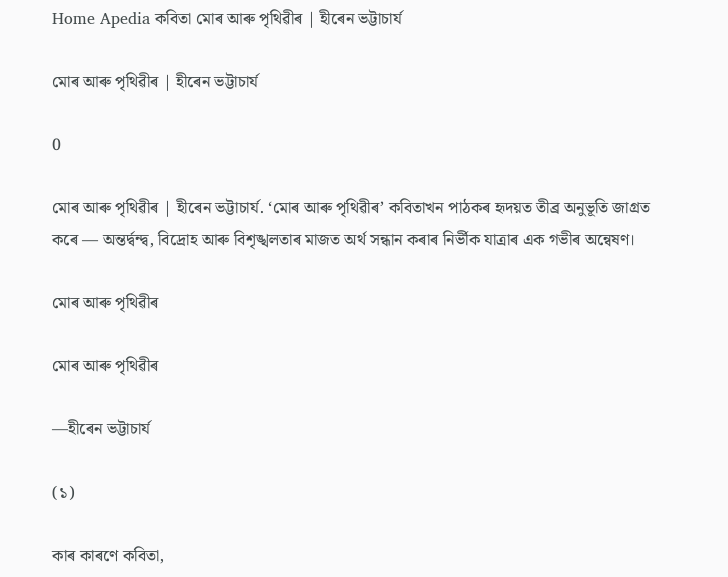Home Apedia কবিতা মোৰ আৰু পৃথিৱীৰ | হীৰেন ভট্টাচাৰ্য

মোৰ আৰু পৃথিৱীৰ | হীৰেন ভট্টাচাৰ্য

0

মোৰ আৰু পৃথিৱীৰ | হীৰেন ভট্টাচাৰ্য. ‘মোৰ আৰু পৃথিৱীৰ’ কবিতাখন পাঠকৰ হৃদয়ত তীব্র অনুভূতি জাগ্ৰত কৰে — অন্তৰ্দ্বন্দ্ব, বিদ্ৰোহ আৰু বিশৃঙ্খলতাৰ মাজত অৰ্থ সন্ধান কৰাৰ নির্ভীক যাত্ৰাৰ এক গভীৰ অন্বেষণ।

মোৰ আৰু পৃথিৱীৰ

মোৰ আৰু পৃথিৱীৰ

—হীৰেন ভট্টাচাৰ্য

(১)

কাৰ কাৰণে কবিতা,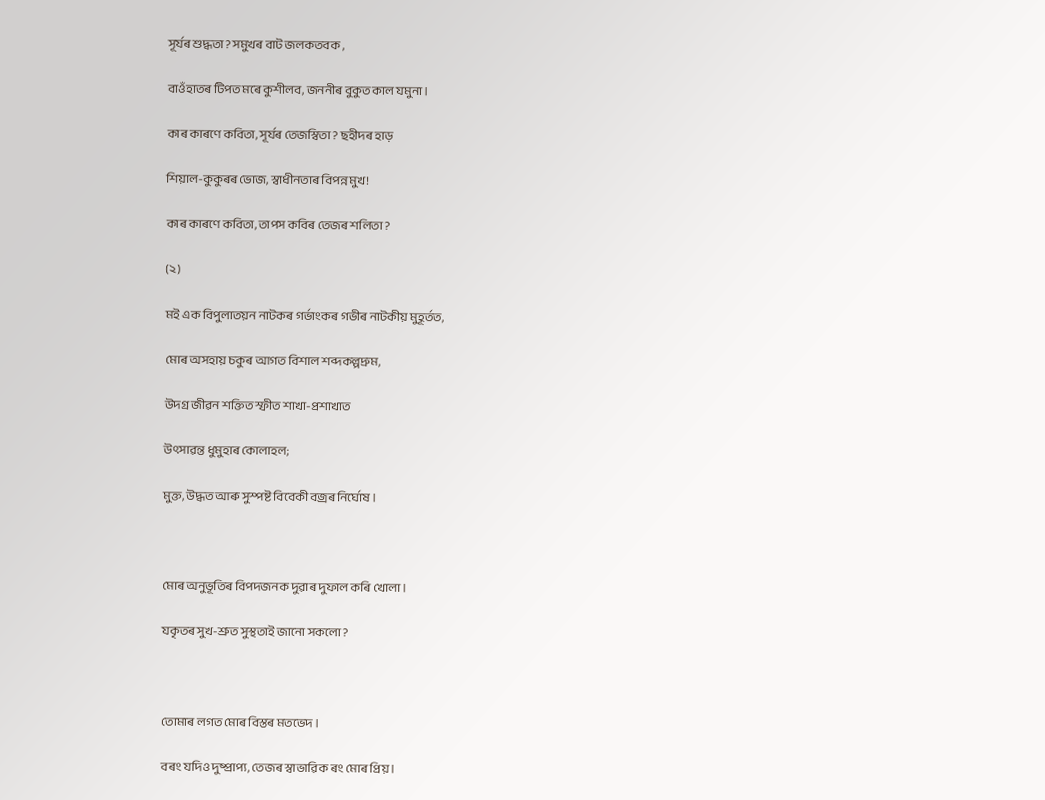সূৰ্যৰ শুদ্ধতা? সমুখৰ বাট জলকতবক ,

বাওঁহাতৰ টিপত মৰে কুশীলব, জননীৰ বুকুত কাল যমুনা ।

কাৰ কাৰণে কবিতা, সূৰ্যৰ তেজস্বিতা ? ছহীদৰ হাড়

শিয়াল-কুকুৰৰ ভোজ, স্বাধীনতাৰ বিপন্ন মুখ!

কাৰ কাৰণে কবিতা, তাপস কবিৰ তেজৰ শলিতা ?

(২)

মই এক বিপুলাতয়ন নাটকৰ গৰ্ভাংকৰ গভীৰ নাটকীয় মুহূৰ্তত,

মোৰ অসহায় চকুৰ আগত বিশাল শব্দকল্পদ্ৰুম,

উদগ্ৰ জীৱন শক্তিত স্ফীত শাখা-প্ৰশাখাত

উৎসাৱন্ত ধুমুহাৰ কোলাহল;

মুক্ত, উদ্ধত আৰু সুস্পষ্ট বিবেকী বজ্ৰৰ নিৰ্ঘোষ ।



মোৰ অনুভূতিৰ বিপদজনক দুৱাৰ দুফাল কৰি খোলা ।

যকৃতৰ সুখ-শ্ৰুত সুস্থতাই জানো সকলো ?



তোমাৰ লগত মোৰ বিস্তৰ মতভেদ ।

বৰং যদিও দুষ্প্ৰাপ্য, তেজৰ স্বাভাৱিক ৰং মোৰ প্ৰিয় ।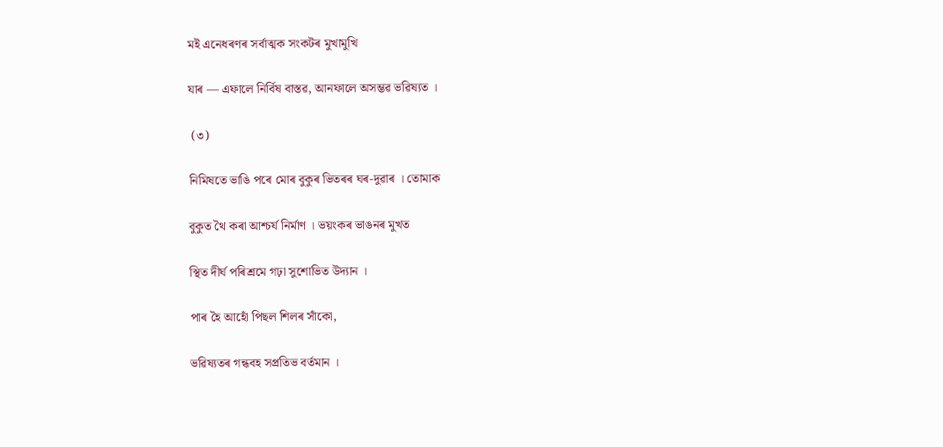মই এনেধৰণৰ সৰ্বাত্মক সংকটৰ মুখামুখি

যাৰ — এফালে নিৰ্বিষ বাস্তৱ, আনফালে অসম্ভৱ ভৱিষ্যত ।

 (৩)

নিমিষতে ভাঙি পৰে মোৰ বুকুৰ ভিতৰৰ ঘৰ-দুৱাৰ । তোমাক

বুকুত থৈ কৰা আশ্চৰ্য নিৰ্মাণ । ভয়ংকৰ ভাঙনৰ মুখত

স্থিত দীৰ্ঘ পৰিশ্ৰমে গঢ়া সুশোভিত উদ্যান ।

পাৰ হৈ আহোঁ পিছল শিলৰ সাঁকো,

ভৱিষ্যতৰ গন্ধবহ সপ্ৰতিভ বৰ্তমান ।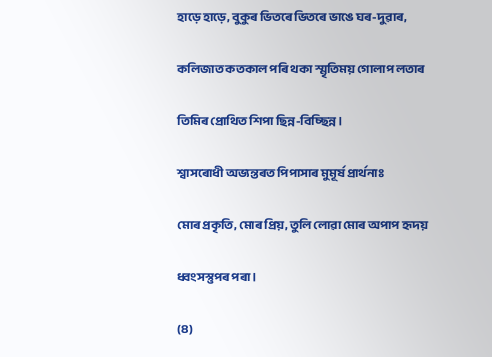হাড়ে হাড়ে, বুকুৰ ভিতৰে ভিতৰে ভাঙে ঘৰ-দুৱাৰ,

কলিজাত কতকাল পৰি থকা স্মৃতিময় গোলাপ লতাৰ

তিমিৰ প্ৰোথিত শিপা ছিন্ন-বিচ্ছিন্ন ।

শ্বাসৰোধী অভ্যন্তৰত পিপাসাৰ মুমূৰ্ষ প্ৰাৰ্থনাঃ

মোৰ প্ৰকৃতি, মোৰ প্ৰিয়, তুলি লোৱা মোৰ অপাপ হৃদয়

ধ্বংসস্তুপৰ পৰা ।

(৪)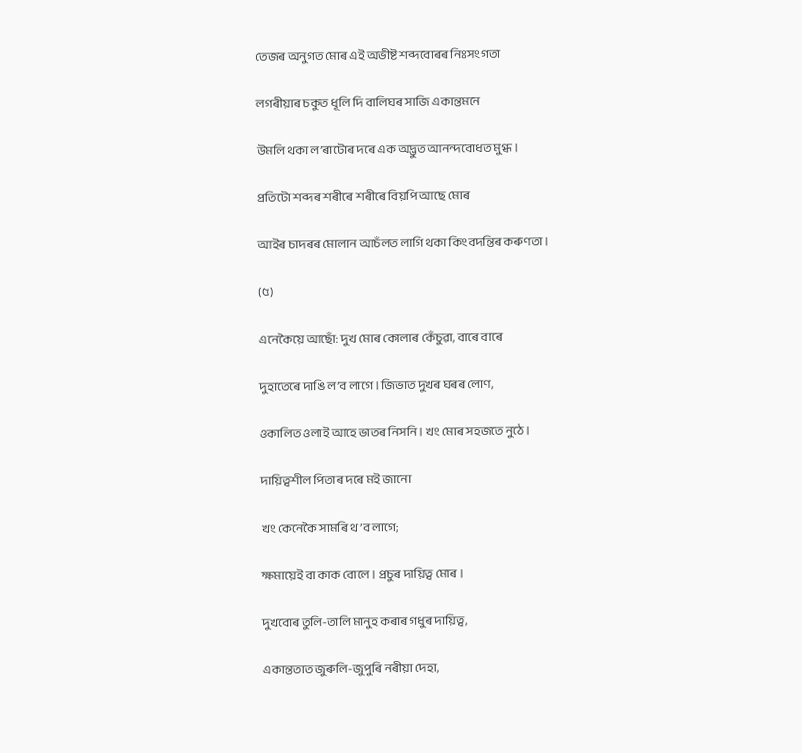তেজৰ অনুগত মোৰ এই অভীষ্ট শব্দবোৰৰ নিঃসংগতা

লগৰীয়াৰ চকুত ধূলি দি বালিঘৰ সাজি একান্তমনে

উমলি থকা ল’ৰাটোৰ দৰে এক অদ্ভুত আনন্দবোধত মুগ্ধ ।

প্ৰতিটো শব্দৰ শৰীৰে শৰীৰে বিয়পি আছে মোৰ

আইৰ চাদৰৰ মোলান আচঁলত লাগি থকা কিংবদন্তিৰ কৰুণতা ।

(৫)

এনেকৈয়ে আছোঁ: দুখ মোৰ কোলাৰ কেঁচুৱা, বাৰে বাৰে

দুহাতেৰে দাঙি ল’ব লাগে । জিভাত দুখৰ ঘৰৰ লোণ,

ওকালিত ওলাই আহে ভাতৰ নিসনি । খং মোৰ সহজতে নুঠে ।

দায়িত্বশীল পিতাৰ দৰে মই জানো

খং কেনেকৈ সামৰি থ’ব লাগে;

ক্ষমায়েই বা কাক বোলে । প্ৰচুৰ দায়িত্ব মোৰ ।

দুখবোৰ তুলি-তালি মানুহ কৰাৰ গধুৰ দায়িত্ব,

একান্ততাত জুৰুলি-জুপুৰি নৰীয়া দেহা,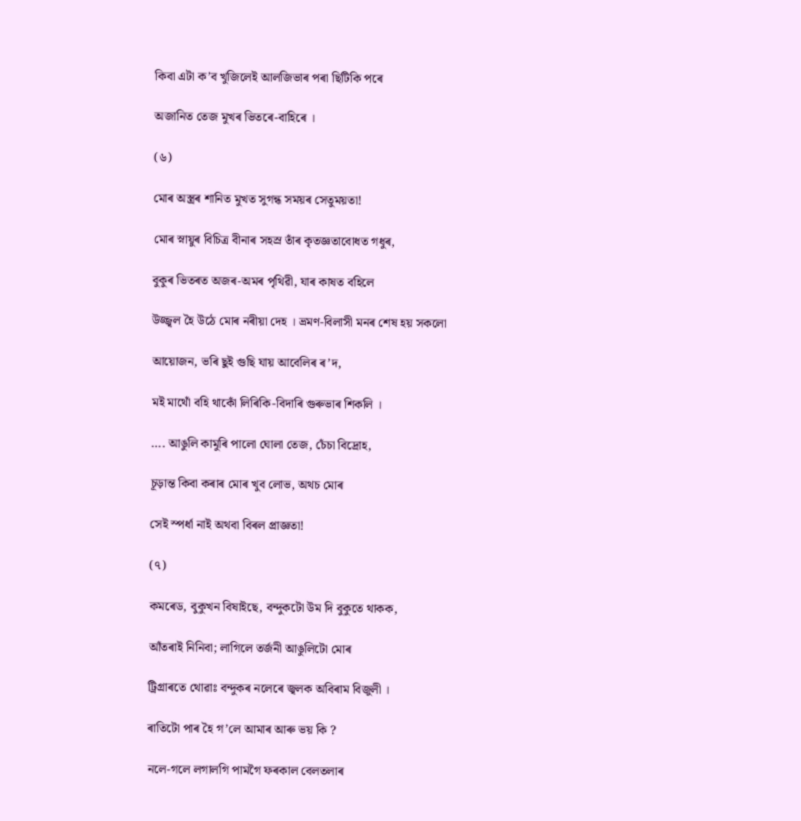কিবা এটা ক’ব খুজিলেই আলজিভাৰ পৰা ছিটিকি পৰে

অজানিত তেজ মুখৰ ভিতৰে-বাহিৰে ।

(৬)

মোৰ অস্ত্ৰৰ শানিত মুখত সুগন্ধ সময়ৰ সেতুময়তা!

মোৰ স্নায়ুৰ বিচিত্ৰ বীনাৰ সহস্ৰ তাঁৰ কৃতজ্ঞতাবোধত গধুৰ,

বুকুৰ ভিতৰত অজৰ-অমৰ পৃথিৱী, যাৰ কাষত বহিলে

উজ্জ্বল হৈ উঠে মোৰ নৰীয়া দেহ । ভ্ৰমণ-বিলাসী মনৰ শেষ হয় সকলো

আয়োজন, ভৰি ছুই গুছি যায় আবেলিৰ ৰ’দ,

মই মাথোঁ বহি থাকোঁ লিৰিকি-বিদাৰি গুৰুভাৰ শিকলি ।

…. আঙুলি কামুৰি পালো ঘোলা তেজ, চেঁচা বিদ্ৰোহ,

চূড়ান্ত কিবা কৰাৰ মোৰ খুব লোভ, অথচ মোৰ

সেই স্পৰ্ধা নাই অথবা বিৰল প্ৰাজ্ঞতা!

(৭)

কমৰেড, বুকুখন বিষাইছে, বন্দুকটো উম দি বুকুতে থাকক,

আঁতৰাই নিনিবা; লাগিলে তৰ্জনী আঙুলিটো মোৰ

ট্ৰিগ্ৰাৰতে থোৱাঃ বন্দুকৰ নলেৰে জ্বলক অবিৰাম বিজুলী ।

ৰাতিটো পাৰ হৈ গ’লে আমাৰ আৰু ভয় কি ?

নলে-গলে লগালগি পামগৈ ফৰকাল বেলতলাৰ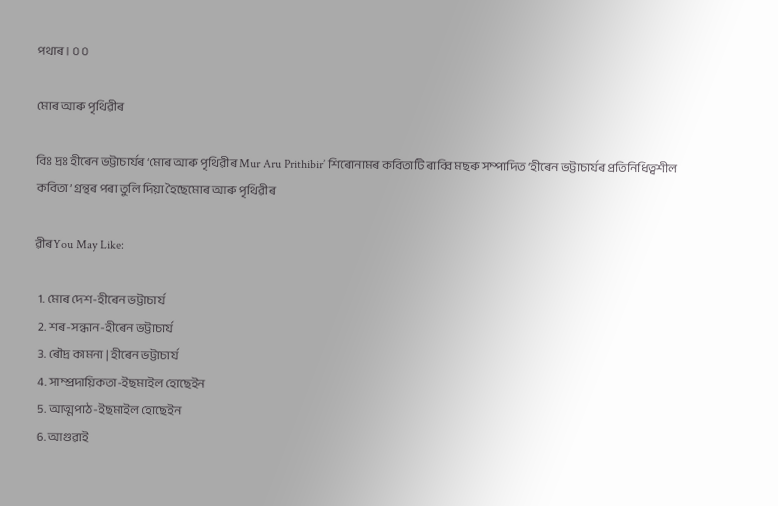পথাৰ । ০ ০

মোৰ আৰু পৃথিৱীৰ

বিঃ দ্রঃ হীৰেন ভট্টাচাৰ্যৰ ‘মোৰ আৰু পৃথিৱীৰ Mur Aru Prithibir’ শিৰোনামৰ কবিতাটি ৰাব্বি মছৰু সম্পাদিত ‘হীৰেন ভট্টাচাৰ্যৰ প্রতিনিধিত্বশীল কবিতা’ গ্রন্থৰ পৰা তুলি দিয়া হৈছেমোৰ আৰু পৃথিৱীৰ

ৱীৰYou May Like:

  1. মোৰ দেশ-হীৰেন ভট্টাচাৰ্য
  2. শৰ-সন্ধান-হীৰেন ভট্টাচার্য
  3. ৰৌদ্ৰ কামনা | হীৰেন ভট্টাচাৰ্য
  4. সাম্প্ৰদায়িকতা-ইছমাইল হোছেইন
  5. আত্মপাঠ-ইছমাইল হোছেইন
  6. আগুৱাই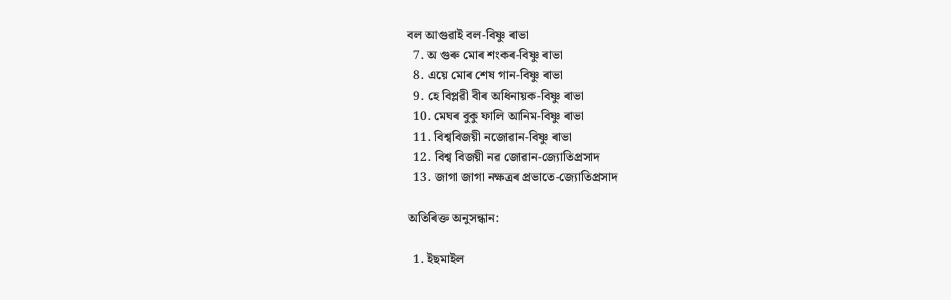বল আগুৱাই বল-বিষ্ণু ৰাভা
  7. অ গুৰু মোৰ শংকৰ-বিষ্ণু ৰাভা
  8. এয়ে মোৰ শেষ গান-বিষ্ণু ৰাভা
  9. হে বিপ্লৱী বীৰ অধিনায়ক-বিষ্ণু ৰাভা
  10. মেঘৰ বুকু ফালি আনিম-বিষ্ণু ৰাভা
  11. বিশ্ববিজয়ী নজোৱান-বিষ্ণু ৰাভা
  12. বিশ্ব বিজয়ী নৱ জোৱান-জ্যোতিপ্ৰসাদ
  13. জাগা জাগা নক্ষত্রৰ প্রভাতে-জ্যোতিপ্রসাদ

অতিৰিক্ত অনুসন্ধান:

  1. ইছমাইল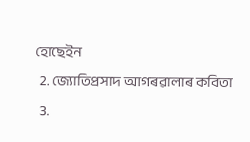হোছেইন
  2. জ্যোতিপ্রসাদ আগৰৱালাৰ কবিতা
  3.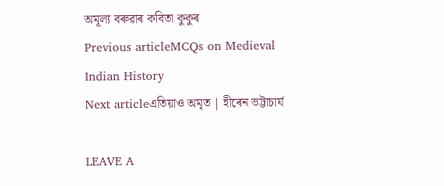অমূল্য বৰুৱাৰ কবিতা কুকুৰ
Previous articleMCQs on Medieval Indian History
Next articleএতিয়াও অমৃত | হীৰেন ভট্টাচাৰ্য

LEAVE A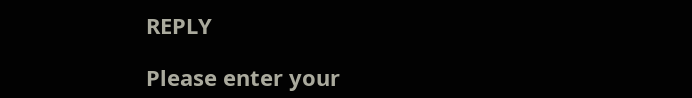REPLY

Please enter your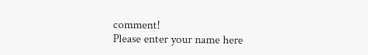comment!
Please enter your name here